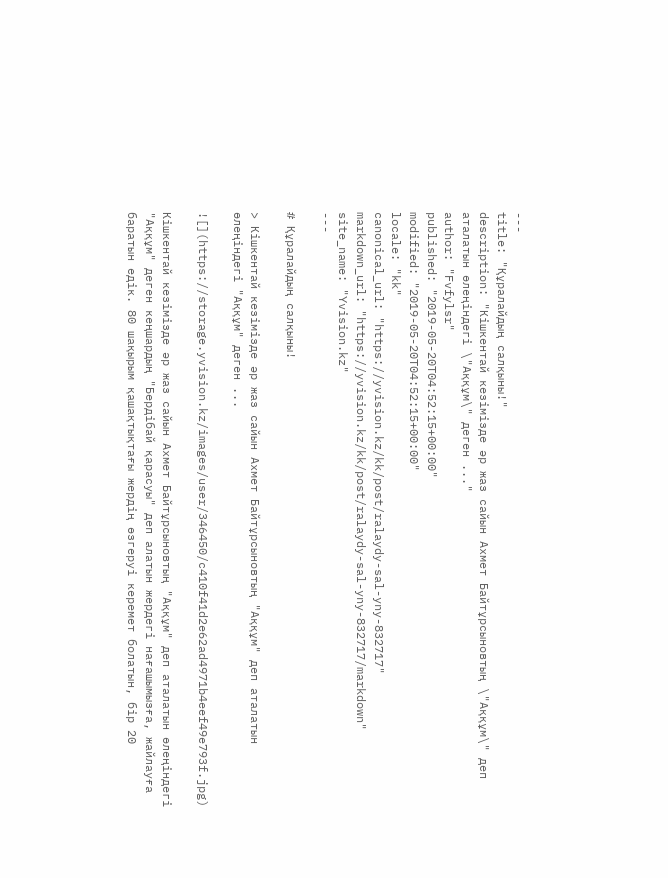---
title: "Құралайдың салқыны!"
description: "Кішкентай кезімізде әр жаз сайын Ахмет Байтұрсыновтың \"Аққұм\" деп аталатын өлеңіндегі \"Аққұм\" деген ..."
author: "Fvfylsr"
published: "2019-05-20T04:52:15+00:00"
modified: "2019-05-20T04:52:15+00:00"
locale: "kk"
canonical_url: "https://yvision.kz/kk/post/ralaydy-sal-yny-832717"
markdown_url: "https://yvision.kz/kk/post/ralaydy-sal-yny-832717/markdown"
site_name: "Yvision.kz"
---

# Құралайдың салқыны!

> Кішкентай кезімізде әр жаз сайын Ахмет Байтұрсыновтың "Аққұм" деп аталатын өлеңіндегі "Аққұм" деген ...

![](https://storage.yvision.kz/images/user/346450/c410f41d2e62ad4971b4eef49e793f.jpg)

Кішкентай кезімізде әр жаз сайын Ахмет Байтұрсыновтың "Аққұм" деп аталатын өлеңіндегі "Аққұм" деген кеңшардың "Бердібай қарасуы" деп алатын жердегі нағашымызға, жайлауға баратын едік. 80 шақырым қашақтықтағы жердің өзгеруі керемет болатын, бір 20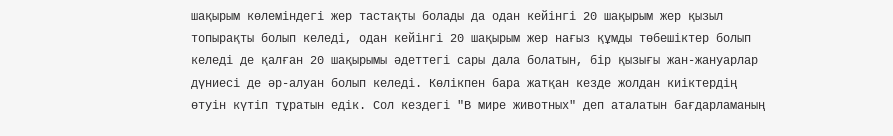шақырым көлеміндегі жер тастақты болады да одан кейінгі 20 шақырым жер қызыл топырақты болып келеді, одан кейінгі 20 шақырым жер нағыз құмды төбешіктер болып келеді де қалған 20 шақырымы әдеттегі сары дала болатын, бір қызығы жан-жануарлар дүниесі де әр-алуан болып келеді. Көлікпен бара жатқан кезде жолдан киіктердің өтуін күтіп тұратын едік. Сол кездегі "В мире животных" деп аталатын бағдарламаның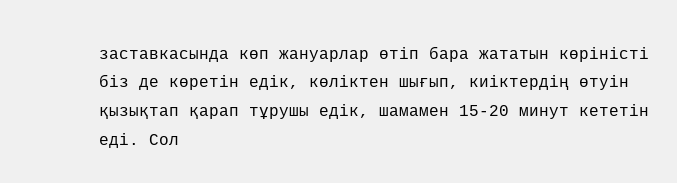заставкасында көп жануарлар өтіп бара жататын көріністі біз де көретін едік, көліктен шығып, киіктердің өтуін қызықтап қарап тұрушы едік, шамамен 15-20 минут кететін еді. Сол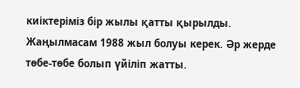киіктеріміз бір жылы қатты қырылды. Жаңылмасам 1988 жыл болуы керек. Әр жерде төбе-төбе болып үйіліп жатты.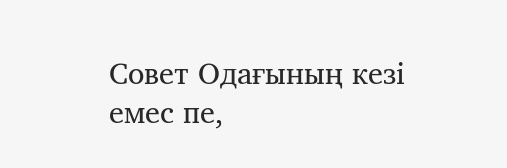Совет Одағының кезі емес пе,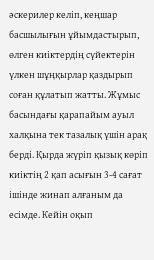әскерилер келіп, кеңшар басшылығын ұйымдастырып, өлген киіктердің сүйектерін үлкен шұңқырлар қаздырып соған құлатып жатты. Жұмыс басындағы қарапайым ауыл халқына тек тазалық үшін арақ берді. Қырда жүріп қызық көріп киіктің 2 қап асығын 3-4 сағат ішінде жинап алғаным да есімде. Кейін оқып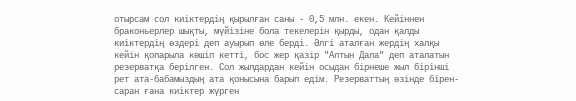отырсам сол киіктердің қырылған саны - 0,5 млн. екен. Кейіннен браконьерлер шықты, мүйізіне бола текелерін қырды, одан қалды киіктердің өздері деп ауырып өле берді. Әлгі аталған жердің халқы кейін қопарыла көшіп кетті, бос жер қазір "Алтын Дала" деп аталатын резерватқа берілген. Сол жылдардан кейін осыдан бірнеше жыл бірінші рет ата-бабамыздың ата қонысына барып едім. Резерваттың өзінде бірен-саран ғана киіктер жүрген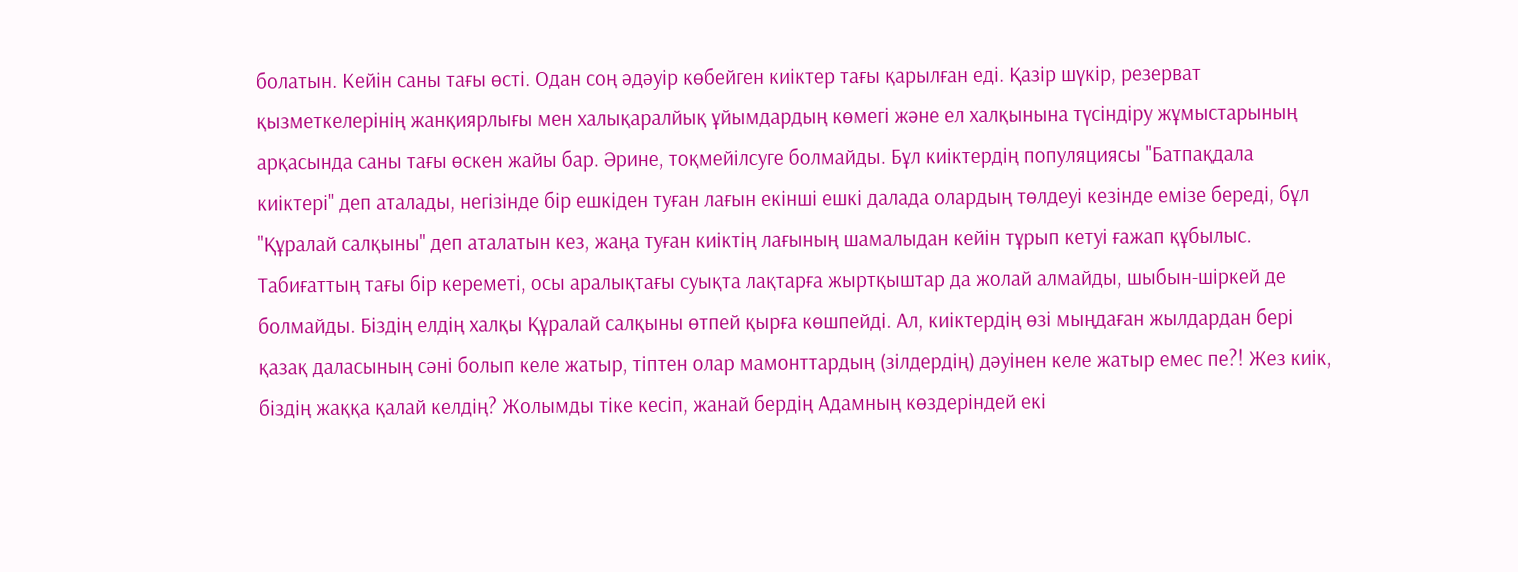болатын. Кейін саны тағы өсті. Одан соң әдәуір көбейген киіктер тағы қарылған еді. Қазір шүкір, резерват қызметкелерінің жанқиярлығы мен халықаралйық ұйымдардың көмегі және ел халқынына түсіндіру жұмыстарының арқасында саны тағы өскен жайы бар. Әрине, тоқмейілсуге болмайды. Бұл киіктердің популяциясы "Батпақдала киіктері" деп аталады, негізінде бір ешкіден туған лағын екінші ешкі далада олардың төлдеуі кезінде емізе береді, бұл "Құралай салқыны" деп аталатын кез, жаңа туған киіктің лағының шамалыдан кейін тұрып кетуі ғажап құбылыс. Табиғаттың тағы бір кереметі, осы аралықтағы суықта лақтарға жыртқыштар да жолай алмайды, шыбын-шіркей де болмайды. Біздің елдің халқы Құралай салқыны өтпей қырға көшпейді. Ал, киіктердің өзі мыңдаған жылдардан бері қазақ даласының сәні болып келе жатыр, тіптен олар мамонттардың (зілдердің) дәуінен келе жатыр емес пе?! Жез киік, біздің жаққа қалай келдің? Жолымды тіке кесіп, жанай бердің Адамның көздеріндей екі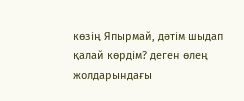көзің Япырмай, дәтім шыдап қалай көрдім? деген өлең жолдарындағы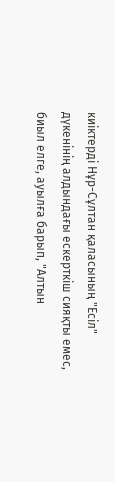киіктерді Нұр-Сұлтан қаласының "Есіл" дүкенінің алдындағы ескерткіш сияқты емес, биыл елге, ауылға барып, "Алтын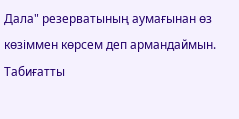Дала" резерватының аумағынан өз көзіммен көрсем деп армандаймын. Табиғатты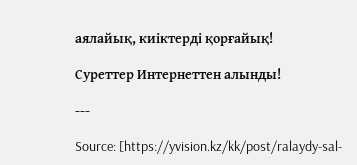аялайық, киіктерді қорғайық!

Суреттер Интернеттен алынды!

---

Source: [https://yvision.kz/kk/post/ralaydy-sal-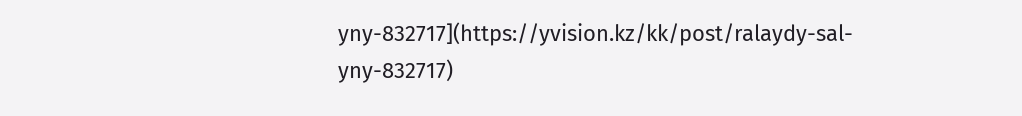yny-832717](https://yvision.kz/kk/post/ralaydy-sal-yny-832717)